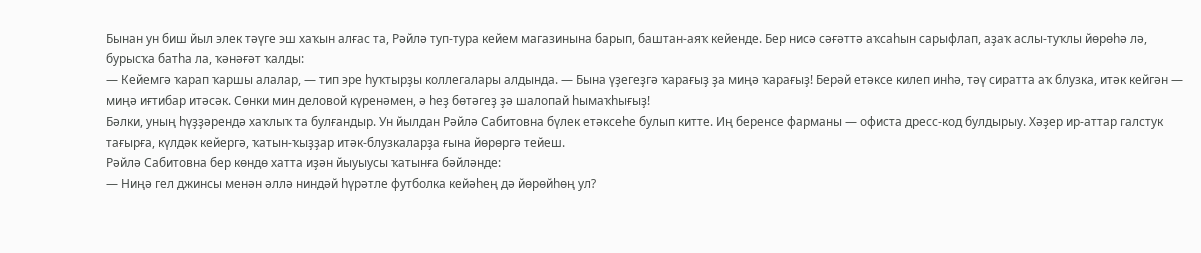Бынан ун биш йыл элек тәүге эш хаҡын алғас та, Рәйлә туп-тура кейем магазинына барып, баштан-аяҡ кейенде. Бер нисә сәғәттә аҡсаһын сарыфлап, аҙаҡ аслы-туҡлы йөрөһә лә, бурысҡа батһа ла, ҡәнәғәт ҡалды:
— Кейемгә ҡарап ҡаршы алалар, — тип эре һуҡтырҙы коллегалары алдында. — Бына үҙегеҙгә ҡарағыҙ ҙа миңә ҡарағыҙ! Берәй етәксе килеп инһә, тәү сиратта аҡ блузка, итәк кейгән — миңә иғтибар итәсәк. Сөнки мин деловой күренәмен, ә һеҙ бөтәгеҙ ҙә шалопай һымаҡһығыҙ!
Бәлки, уның һүҙҙәрендә хаҡлыҡ та булғандыр. Ун йылдан Рәйлә Сабитовна бүлек етәксеһе булып китте. Иң беренсе фарманы — офиста дресс-код булдырыу. Хәҙер ир-аттар галстук тағырға, күлдәк кейергә, ҡатын-ҡыҙҙар итәк-блузкаларҙа ғына йөрөргә тейеш.
Рәйлә Сабитовна бер көндө хатта иҙән йыуыусы ҡатынға бәйләнде:
— Ниңә гел джинсы менән әллә ниндәй һүрәтле футболка кейәһең дә йөрөйһөң ул?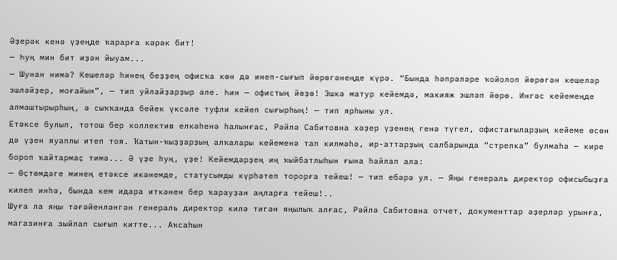Әҙерәк кенә үҙеңде ҡарарға кәрәк бит!
— Һуң мин бит иҙән йыуам...
— Шунан нимә? Кешеләр һинең беҙҙең офисҡа көн дә инеп-сығып йөрөгәнеңде күрә. “Бында һәпрәләре ҡойолоп йөрөгән кешеләр эшләйҙер, моғайын”, — тип уйлайҙарҙыр әле. Һин — офистың йөҙө! Эшкә матур кейемдә, макияж эшләп йөрө. Ингәс кейемеңде алмаштырырһың, ә сыҡҡанда бейек үксәле туфли кейеп сығырһың! — тип ярһыны ул.
Етәксе булып, тотош бер коллектив елкәһенә һалынғас, Рәйлә Сабитовна хәҙер үҙенең генә түгел, офистағыларҙың кейеме өсөн дә үҙен яуаплы итеп тоя. Ҡатын-ҡыҙҙарҙың алҡалары кейеменә тап килмәһә, ир-аттарҙың салбарында “стрелка” булмаһа — кире бороп ҡайтармаҫ тимә... Ә үҙе һуң, үҙе! Кейемдәрҙең иң ҡыйбатлыһын ғына һайлап ала:
— Өҫтөмдәге минең етәксе икәнемде, статусымды күрһәтеп торорға тейеш! — тип ебәрә ул. — Яңы генераль директор офисыбыҙға килеп инһә, бында кем идара иткәнен бер ҡарауҙан аңларға тейеш!..
Шуға ла яңы тәғәйенләнгән генераль директор килә тигән яңылыҡ алғас, Рәйлә Сабитовна отчет, документтар әҙерләр урынға, магазинға зыйлап сығып китте... Аҡсаһын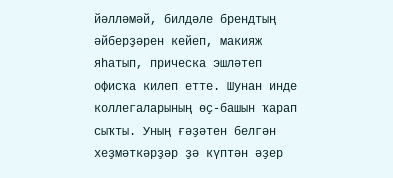йәлләмәй, билдәле брендтың әйберҙәрен кейеп, макияж яһатып, прическа эшләтеп офисҡа килеп етте. Шунан инде коллегаларының өҫ-башын ҡарап сыҡты. Уның ғәҙәтен белгән хеҙмәткәрҙәр ҙә күптән әҙер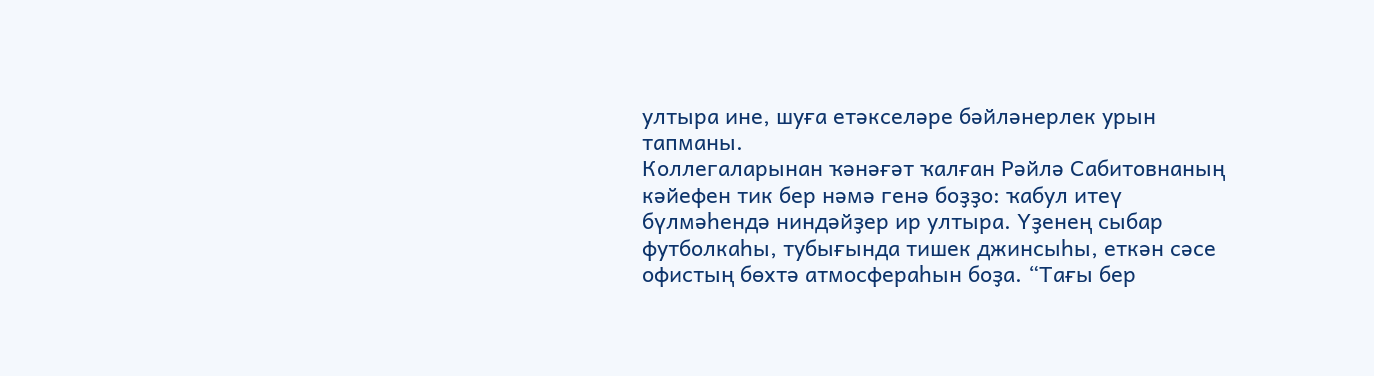ултыра ине, шуға етәкселәре бәйләнерлек урын тапманы.
Коллегаларынан ҡәнәғәт ҡалған Рәйлә Сабитовнаның кәйефен тик бер нәмә генә боҙҙо: ҡабул итеү бүлмәһендә ниндәйҙер ир ултыра. Үҙенең сыбар футболкаһы, тубығында тишек джинсыһы, еткән сәсе офистың бөхтә атмосфераһын боҙа. “Тағы бер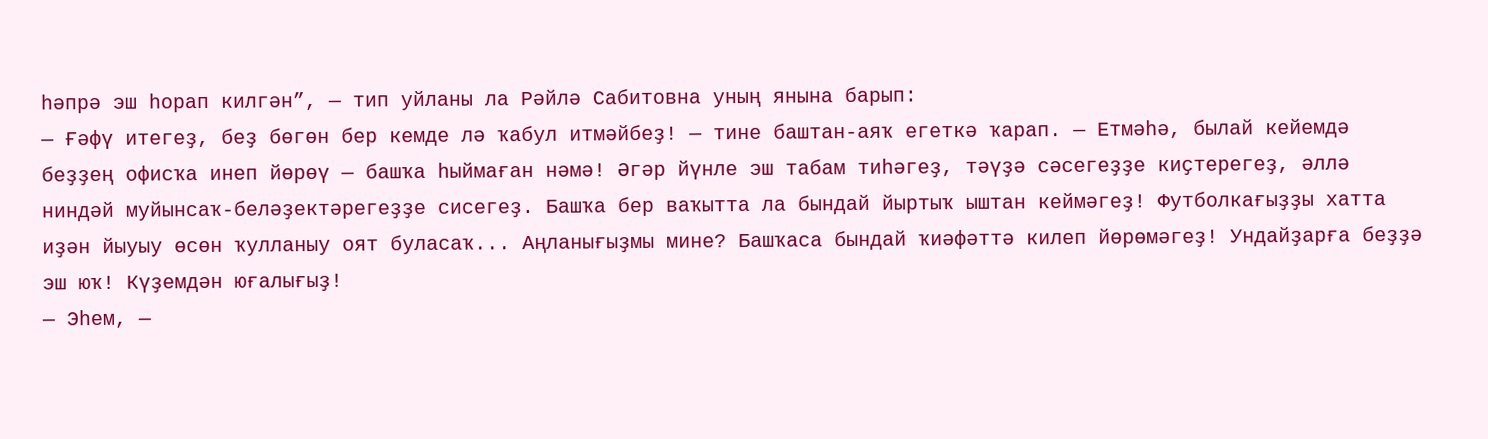һәпрә эш һорап килгән”, — тип уйланы ла Рәйлә Сабитовна уның янына барып:
— Ғәфү итегеҙ, беҙ бөгөн бер кемде лә ҡабул итмәйбеҙ! — тине баштан-аяҡ егеткә ҡарап. — Етмәһә, былай кейемдә беҙҙең офисҡа инеп йөрөү — башҡа һыймаған нәмә! Әгәр йүнле эш табам тиһәгеҙ, тәүҙә сәсегеҙҙе киҫтерегеҙ, әллә ниндәй муйынсаҡ-беләҙектәрегеҙҙе сисегеҙ. Башҡа бер ваҡытта ла бындай йыртыҡ ыштан кеймәгеҙ! Футболкағыҙҙы хатта иҙән йыуыу өсөн ҡулланыу оят буласаҡ... Аңланығыҙмы мине? Башҡаса бындай ҡиәфәттә килеп йөрөмәгеҙ! Ундайҙарға беҙҙә эш юҡ! Күҙемдән юғалығыҙ!
— Эһем, —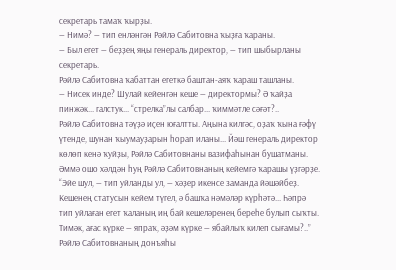секретарь тамаҡ ҡырҙы.
— Нимә? — тип енләнгән Рәйлә Сабитовна ҡыҙға ҡараны.
— Был егет — беҙҙең яңы генераль директор, — тип шыбырланы секретарь.
Рәйлә Сабитовна ҡабаттан егеткә баштан-аяҡ ҡараш ташланы.
— Нисек инде? Шулай кейенгән кеше — директормы? Ә ҡайҙа пинжәк... галстук... “стрелка”лы салбар... ҡиммәтле сәғәт?..
Рәйлә Сабитовна тәүҙә иҫен юғалтты. Аңына килгәс, оҙаҡ ҡына ғәфү үтенде, шунан ҡыумауҙарын һорап иланы... Йәш генераль директор көлөп кенә ҡуйҙы, Рәйлә Сабитовнаны вазифаһынан бушатманы.
Әммә ошо хәлдән һуң Рәйлә Сабитовнаның кейемгә ҡарашы үҙгәрҙе. “Эйе шул, — тип уйланды ул, — хәҙер икенсе заманда йәшәйбеҙ. Кешенең статусын кейем түгел, ә башҡа нәмәләр күрһәтә... Һәпрә тип уйлаған егет ҡаланың иң бай кешеләренең береһе булып сыҡты. Тимәк, ағас күрке — япраҡ, әҙәм күрке — ябайлыҡ килеп сығамы?..”
Рәйлә Сабитовнаның донъяһы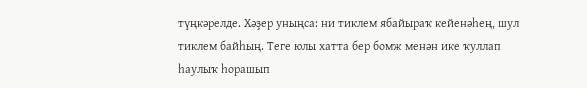түңкәрелде. Хәҙер уныңса: ни тиклем ябайыраҡ кейенәһең, шул тиклем байһың. Теге юлы хатта бер бомж менән ике ҡуллап һаулыҡ һорашып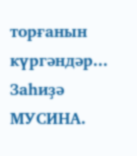торғанын күргәндәр...
Заһиҙә МУСИНА.